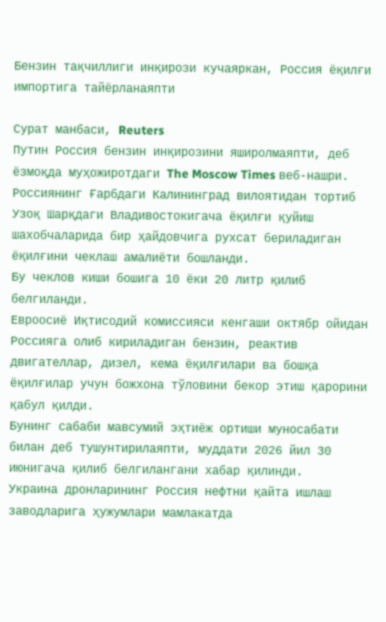Бензин тақчиллиги инқирози кучаяркан, Россия ёқилғи импортига тайёрланаяпти

Сурат манбаси, Reuters
Путин Россия бензин инқирозини яширолмаяпти, деб ёзмоқда муҳожиротдаги The Moscow Times веб-нашри.
Россиянинг Ғарбдаги Калининград вилоятидан тортиб Узоқ Шарқдаги Владивостокигача ёқилғи қуйиш шахобчаларида бир ҳайдовчига рухсат бериладиган ёқилғини чеклаш амалиёти бошланди.
Бу чеклов киши бошига 10 ёки 20 литр қилиб белгиланди.
Евроосиё Иқтисодий комиссияси кенгаши октябр ойидан Россияга олиб кириладиган бензин, реактив двигателлар, дизел, кема ёқилғилари ва бошқа ёқилғилар учун божхона тўловини бекор этиш қарорини қабул қилди.
Бунинг сабаби мавсумий эҳтиёж ортиши муносабати билан деб тушунтирилаяпти, муддати 2026 йил 30 июнигача қилиб белгилангани хабар қилинди.
Украина дронларининг Россия нефтни қайта ишлаш заводларига ҳужумлари мамлакатда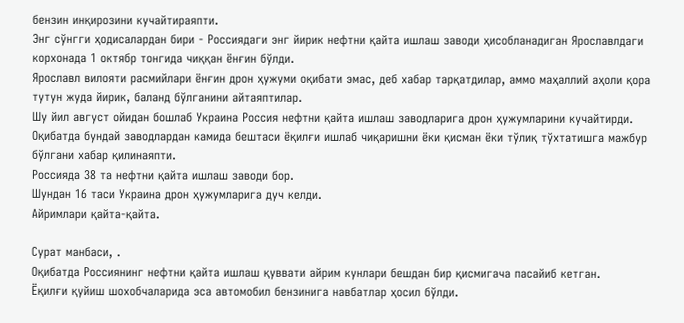бензин инқирозини кучайтираяпти.
Энг сўнгги ҳодисалардан бири - Россиядаги энг йирик нефтни қайта ишлаш заводи ҳисобланадиган Ярославлдаги корхонада 1 октябр тонгида чиққан ёнғин бўлди.
Ярославл вилояти расмийлари ёнғин дрон ҳужуми оқибати эмас, деб хабар тарқатдилар, аммо маҳаллий аҳоли қора тутун жуда йирик, баланд бўлганини айтаяптилар.
Шу йил август ойидан бошлаб Украина Россия нефтни қайта ишлаш заводларига дрон ҳужумларини кучайтирди.
Оқибатда бундай заводлардан камида бештаси ёқилғи ишлаб чиқаришни ёки қисман ёки тўлиқ тўхтатишга мажбур бўлгани хабар қилинаяпти.
Россияда 38 та нефтни қайта ишлаш заводи бор.
Шундан 16 таси Украина дрон ҳужумларига дуч келди.
Айримлари қайта-қайта.

Сурат манбаси, .
Оқибатда Россиянинг нефтни қайта ишлаш қуввати айрим кунлари бешдан бир қисмигача пасайиб кетган.
Ёқилғи қуйиш шохобчаларида эса автомобил бензинига навбатлар ҳосил бўлди.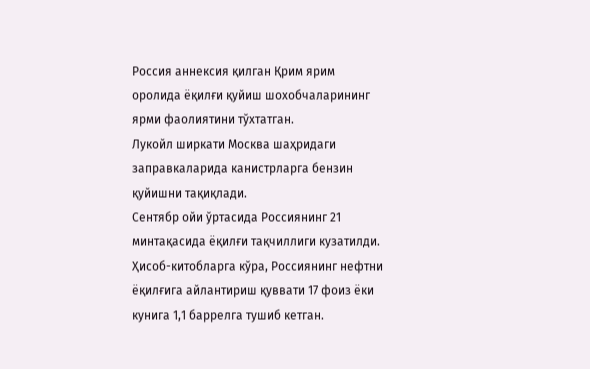Россия аннексия қилган Қрим ярим оролида ёқилғи қуйиш шохобчаларининг ярми фаолиятини тўхтатган.
Лукойл ширкати Москва шаҳридаги заправкаларида канистрларга бензин қуйишни тақиқлади.
Сентябр ойи ўртасида Россиянинг 21 минтақасида ёқилғи тақчиллиги кузатилди.
Ҳисоб-китобларга кўра, Россиянинг нефтни ёқилғига айлантириш қуввати 17 фоиз ёки кунига 1,1 баррелга тушиб кетган.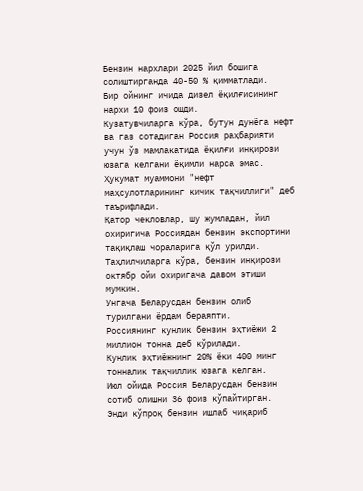Бензин нархлари 2025 йил бошига солиштирганда 40-50 % қимматлади.
Бир ойнинг ичида дизел ёқилғисининг нархи 10 фоиз ошди.
Кузатувчиларга кўра, бутун дунёга нефт ва газ сотадиган Россия раҳбарияти учун ўз мамлакатида ёқилғи инқирози юзага келгани ёқимли нарса эмас.
Ҳукумат муаммони "нефт маҳсулотларининг кичик тақчиллиги" деб таърифлади.
Қатор чекловлар, шу жумладан, йил охиригича Россиядан бензин экспортини тақиқлаш чораларига қўл урилди.
Таҳлилчиларга кўра, бензин инқирози октябр ойи охиригача давом этиши мумкин.
Унгача Беларусдан бензин олиб турилгани ёрдам бераяпти.
Россиянинг кунлик бензин эҳтиёжи 2 миллион тонна деб кўрилади.
Кунлик эҳтиёжнинг 20% ёки 400 минг тонналик тақчиллик юзага келган.
Июл ойида Россия Беларусдан бензин сотиб олишни 36 фоиз кўпайтирган.
Энди кўпроқ бензин ишлаб чиқариб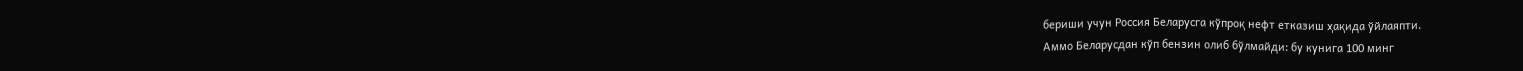бериши учун Россия Беларусга кўпроқ нефт етказиш ҳақида ўйлаяпти.
Аммо Беларусдан кўп бензин олиб бўлмайди: бу кунига 100 минг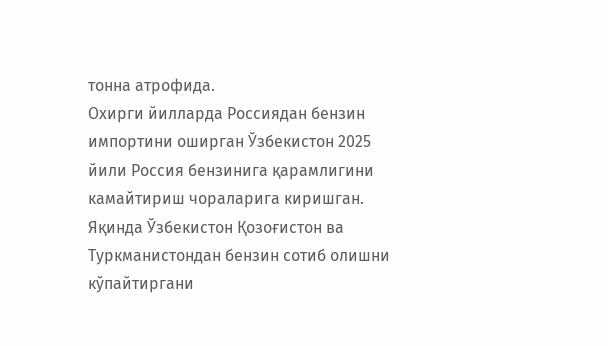тонна атрофида.
Охирги йилларда Россиядан бензин импортини оширган Ўзбекистон 2025 йили Россия бензинига қарамлигини камайтириш чораларига киришган.
Яқинда Ўзбекистон Қозоғистон ва Туркманистондан бензин сотиб олишни кўпайтиргани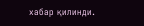хабар қилинди.